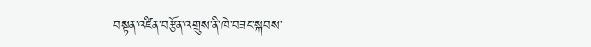བསྟན་འཛིན་བརྩོན་འགྲུས་ནི་ཁེ་བཟང་སྐབས་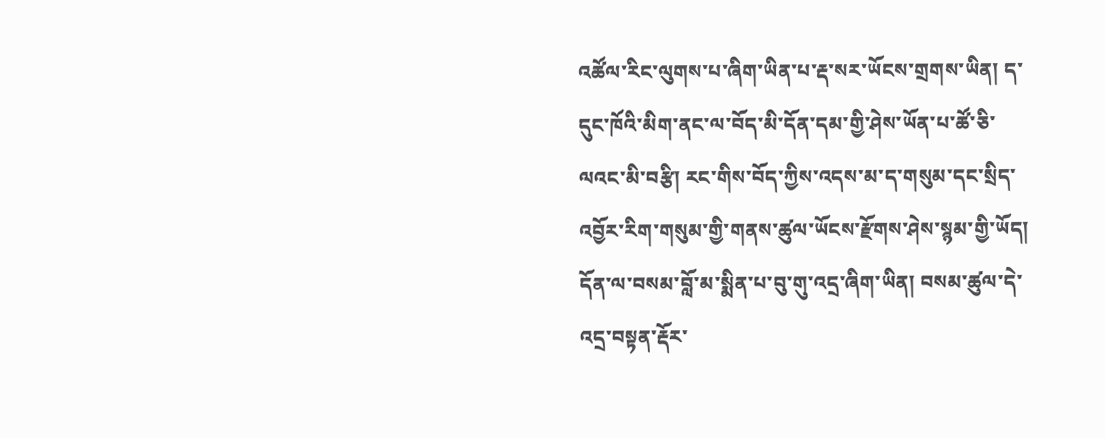འཚོལ་རིང་ལུགས་པ་ཞིག་ཡིན་པ་རྡ་སར་ཡོངས་གྲགས་ཡིན། ད་དུང་ཁོའི་མིག་ནང་ལ་བོད་མི་དོན་དམ་གྱི་ཤེས་ཡོན་པ་ཚོ་ཅི་ལའང་མི་བརྩི། རང་གིས་བོད་ཀྱིས་འདས་མ་ད་གསུམ་དང་སྲིད་འབྱོར་རིག་གསུམ་གྱི་གནས་ཚུལ་ཡོངས་རྫོགས་ཤེས་སྙམ་གྱི་ཡོད། དོན་ལ་བསམ་བློ་མ་སྨིན་པ་བུ་གུ་འདྲ་ཞིག་ཡིན། བསམ་ཚུལ་དེ་འདྲ་བསྟན་རྡོར་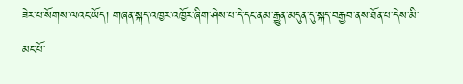ཟེར་པ་སོགས་ལའང་ཡོད། གཞན་སྐད་འཁྱར་འཁྱོར་ཞིག་ཤེས་པ་དེ་དང་ནམ་རྒྱུན་མདུན་དུ་སྐད་བརྒྱབ་ནས་ཐོན་པ་དེས་མི་མང་པོ་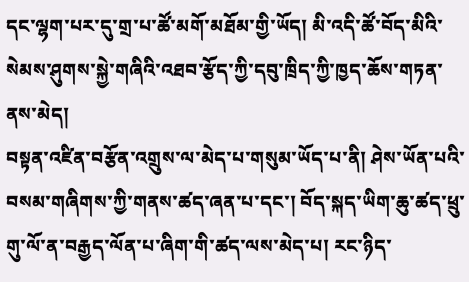དང་ལྷག་པར་དུ་གྲ་པ་ཚོ་མགོ་མཐོམ་གྱི་ཡོད། མི་འདི་ཚོ་བོད་མིའི་སེམས་ཤུགས་སྐྱེ་གཞིའི་འཐབ་རྩོད་ཀྱི་དབུ་ཁྲིད་ཀྱི་ཁྱད་ཆོས་གཏན་ནས་མེད།
བསྟན་འཛིན་བརྩོན་འགྲུས་ལ་མེད་པ་གསུམ་ཡོད་པ་ནི། ཤེས་ཡོན་པའི་བསམ་གཞིགས་ཀྱི་གནས་ཚད་ཞན་པ་དང་། བོད་སྐད་ཡིག་ཆུ་ཚད་ཕྲུ་གུ་ལོ་ན་བརྒྱད་ལོན་པ་ཞིག་གི་ཚད་ལས་མེད་པ། རང་ཉིད་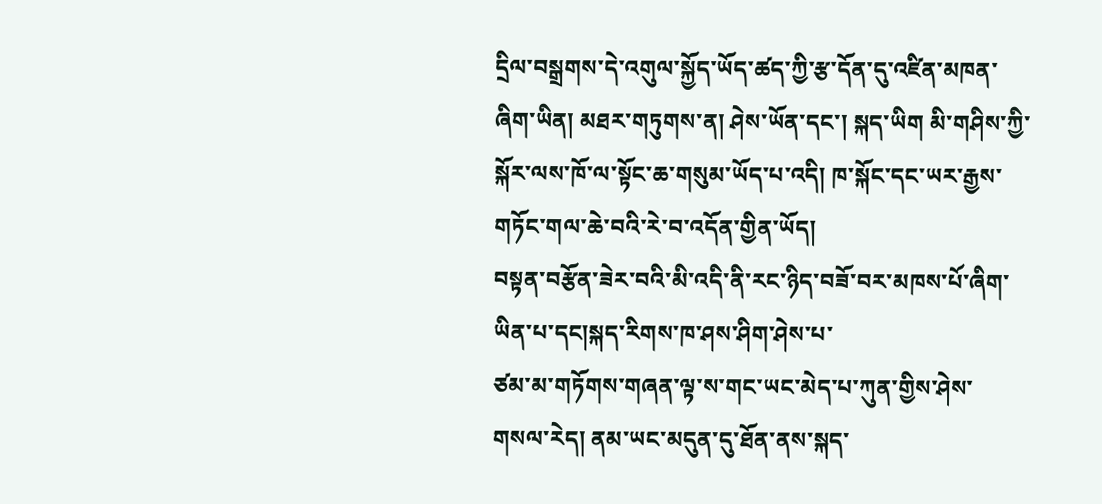དྲིལ་བསྒྲགས་དེ་འགུལ་སྐྱོད་ཡོད་ཚད་ཀྱི་རྩ་དོན་དུ་འཛིན་མཁན་ཞིག་ཡིན། མཐར་གཏུགས་ན། ཤེས་ཡོན་དང་། སྐད་ཡིག མི་གཤིས་ཀྱི་སྐོར་ལས་ཁོ་ལ་སྟོང་ཆ་གསུམ་ཡོད་པ་འདི། ཁ་སྐོང་དང་ཡར་རྒྱས་གཏོང་གལ་ཆེ་བའི་རེ་བ་འདོན་གྱིན་ཡོད།
བསྟན་བརྩོན་ཟེར་བའི་མི་འདི་ནི་རང་ཉིད་བཟོ་བར་མཁས་པོ་ཞིག་ཡིན་པ་དང།སྐད་རིགས་ཁ་ཤས་ཤིག་ཤེས་པ་
ཙམ་མ་གཏོགས་གཞན་ལྟ་ས་གང་ཡང་མེད་པ་ཀུན་གྱིས་ཤེས་གསལ་རེད། ནམ་ཡང་མདུན་དུ་ཐོན་ནས་སྐད་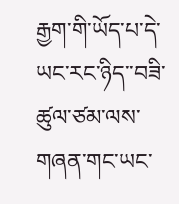རྒྱག་གི་ཡོད་པ་དེ་ཡང་རང་ཉིད་་བཟི་ཚུལ་ཙམ་ལས་གཞན་གང་ཡང་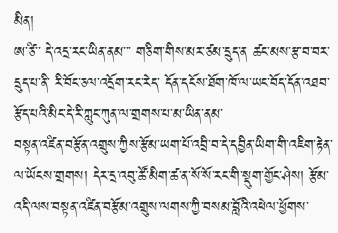མིན།
ཨ་ཙི་་ དེ་འདྲ་རང་ཡིན་ནམ་་་ གཅིག་གིས་མར་ཙམ་དྲུད་ན ཚང་མས་རྩ་བ་བར་དྲུད་པ་ནི་ རི་བོང་ཅལ་འདྲོག་རང་རེད་ དོན་དངོས་ཐོག་ཁོ་ལ་ཡང་བོད་དོན་འཐབ་རྩོད་པའི་མིང་དེ་རི་ཀླུང་ཀུན་ལ་གྲགས་པ་མ་ཡིན་ནམ་
བསྟན་འཛིན་བརྩོན་འགྲུས་ཀྱིས་རྩོམ་ཡག་པོ་འབྲི་བ་དེ་དབྱིན་ཡིག་གི་འཇིག་རྟེན་ལ་ཡོངས་གྲགས། དེར་དྲ་འབུ་ཚོ་མིག་ཚ་ན་སོ་སོ་རང་གི་སྡུག་གྱོང་ཤེས། རྩོམ་འདི་ལས་བསྟན་འཛིན་བརྩོམ་འགྲུས་ལགས་ཀྱི་བསམ་བློའི་འཕེལ་ཕྱོགས་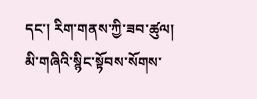དང་། རིག་གནས་ཀྱི་ཟབ་ཚུལ། མི་གཞིའི་སྙིང་སྟོབས་སོགས་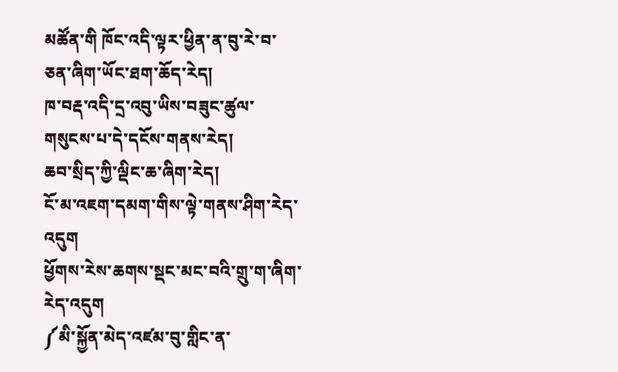མཚོན་གི ཁོང་འདི་ལྟར་ཕྱིན་ན་བུ་རེ་བ་ཅན་ཞིག་ཡོང་ཐག་ཆོད་རེད།
ཁ་བརྡ་འདི་དྲ་འབུ་ཡིས་བཟུང་ཚུལ་གསུངས་པ་དེ་དངོས་གནས་རེད།
ཆབ་སྲིད་ཀྱི་ལྡིང་ཆ་ཞིག་རེད།
ངོ་མ་འཇག་དམག་གིས་ལྟེ་གནས་ཤིག་རེད་འདུག
ཕྱོགས་རེས་ཆགས་སྡང་མང་བའི་གྲུ་ག་ཞིག་རེད་འདུག
༼མི་སྐྱོན་མེད་འཛམ་བུ་གླིང་ན་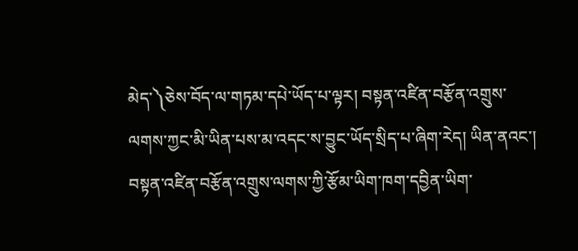མེད་༽ཅེས་བོད་ལ་གཏམ་དཔེ་ཡོད་པ་ལྟར། བསྟན་འཛིན་བརྩོན་འགྲུས་ལགས་ཀྱང་མི་ཡིན་པས་མ་འདང་ས་བྱུང་ཡོད་སྲིད་པ་ཞིག་རེད། ཡིན་ནའང་། བསྟན་འཛིན་བརྩོན་འགྲུས་ལགས་ཀྱི་རྩོམ་ཡིག་ཁག་དབྱིན་ཡིག་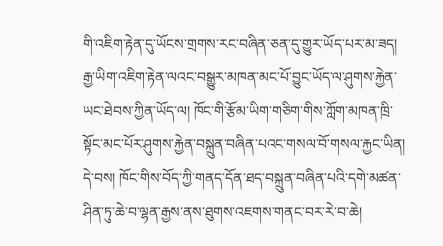གི་འཇིག་རྟེན་དུ་ཡོངས་གྲགས་རང་བཞིན་ཅན་དུ་གྱུར་ཡོད་པར་མ་ཟད། རྒྱ་ཡིག་འཇིག་རྟེན་ལའང་བསྒྱུར་མཁན་མང་པོ་བྱུང་ཡོད་ལ་ཤུགས་རྐྱེན་ཡང་ཐེབས་ཀྱིན་ཡོད་ལ། ཁོང་གི་རྩོམ་ཡིག་གཅིག་གིས་ཀློག་མཁན་ཁྲི་སྟོང་མང་པོར་ཤུགས་རྐྱེན་བསྐྲུན་བཞིན་པའང་གསལ་བོ་གསལ་རྐྱང་ཡིན། དེ་བས། ཁོང་གིས་བོད་ཀྱི་གནད་དོན་ཐད་བསྐྲུན་བཞིན་པའི་དགེ་མཚན་ཤིན་ཏུ་ཆེ་བ་ལྷན་རྒྱས་ནས་ཐུགས་འཇགས་གནང་བར་རེ་བ་ཆེ།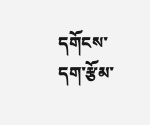དགོངས་དག་རྩོམ་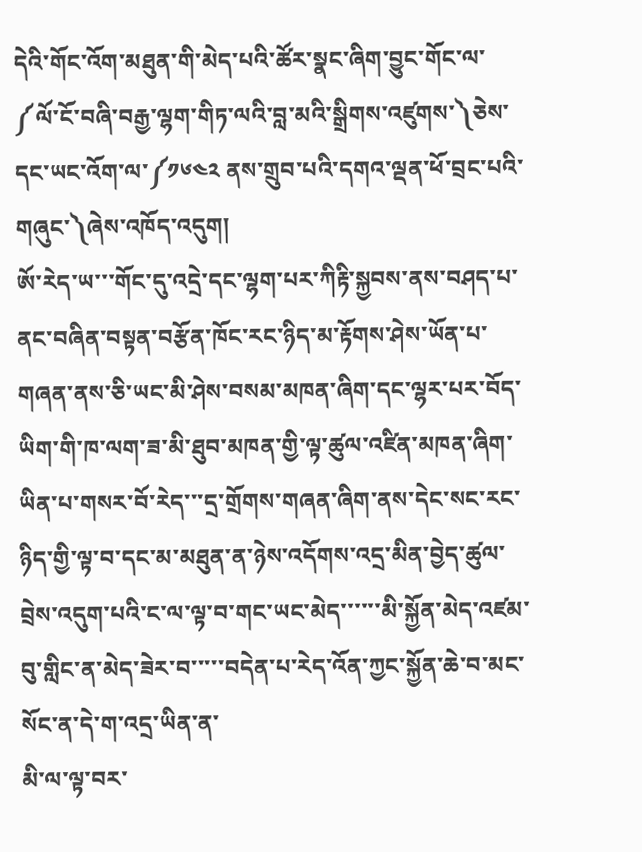དེའི་གོང་འོག་མཐུན་གི་མེད་པའི་ཚོར་སྣང་ཞིག་བྱུང་གོང་ལ་ ༼ལོ་ངོ་བཞི་བརྒྱ་ལྷག་གིཏ་ལའི་བླ་མའི་སྒྲིགས་འཛུགས་༽ཅེས་དང་ཡང་འོག་ལ་༼༡༦༤༢ ནས་གྲུབ་པའི་དགའ་ལྡན་ཕོ་བྲང་པའི་གཞུང་༽ཞེས་འཁོད་འདུག།
ཨོ་རེད་ཡ་་་གོང་དུ་འདྲེ་དང་ལྷག་པར་ཀིརྟི་སྐྱབས་ནས་བཤད་པ་ནང་བཞིན་བསྟན་བརྩོན་ཁོང་རང་ཉིད་མ་རྟོགས་ཤེས་ཡོན་པ་གཞན་ནས་ཅི་ཡང་མི་ཤེས་བསམ་མཁན་ཞིག་དང་ལྷར་པར་བོད་ཡིག་གི་ཁ་ལག་ཟ་མི་ཐུབ་མཁན་གྱི་ལྟ་ཚུལ་འཛིན་མཁན་ཞིག་ཡིན་པ་གསར་བོ་རེད་་་དྲ་གྲོགས་གཞན་ཞིག་ནས་དེང་སང་རང་ཉིད་གྱི་ལྟ་བ་དང་མ་མཐུན་ན་ཉེས་འདོགས་འདྲ་མིན་བྱེད་ཚུལ་བྲེས་འདུག་པའི་ང་ལ་ལྟ་བ་གང་ཡང་མེད་་་་་་མི་སྐྱོན་མེད་འཛམ་བུ་གླིང་ན་མེད་ཟེར་བ་་་་་བདེན་པ་རེད་འོན་ཀྱང་སྐྱོན་ཆེ་བ་མང་སོང་ན་དེ་ག་འདྲ་ཡིན་ན་
མི་ལ་ལྟ་བར་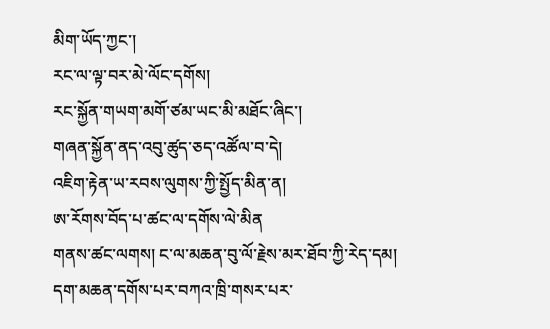མིག་ཡོད་ཀྱང་།
རང་ལ་ལྟ་བར་མེ་ལོང་དགོས།
རང་སྐྱོན་གཡག་མགོ་ཙམ་ཡང་མི་མཐོང་ཞིང་།
གཞན་སྐྱོན་ནད་འབུ་ཚུད་ཅད་འཚོལ་བ་དེ།
འཇིག་རྟེན་ཡ་རབས་ལུགས་ཀྱི་སྤྱོད་མིན་ན།
ཨ་རོགས་བོད་པ་ཚང་ལ་དགོས་ལེ་མིན
གནས་ཚང་ལགས། ང་ལ་མཆན་བུ་ལོ་རྗེས་མར་ཐོབ་ཀྱི་རེད་དམ།
དག་མཆན་དགོས་པར་བཀའ་ཁྲི་གསར་པར་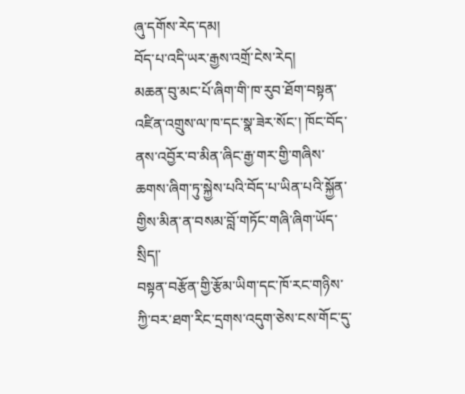ཞུ་དགོས་རེད་དམ།
བོད་པ་འདི་ཡར་རྒྱས་འགྲོ་ངེས་རེད།
མཆན་བུ་མང་པོ་ཞིག་གི་ཁ་རུབ་ཐོག་བསྟན་འཛིན་འགྲུས་ལ་ཁ་དང་སྣ་ཟེར་སོང་། ཁོང་བོད་ནས་འབྱོར་བ་མིན་ཞིང་རྒྱ་གར་གྱི་གཞིས་ཆགས་ཞིག་ཏུ་སྐྱེས་པའི་བོད་པ་ཡིན་པའི་སྐྱོན་གྱིས་མིན་ན་བསམ་བློ་གཏོང་གཞི་ཞིག་ཡོད་སྲིད།་
བསྟན་བརྩོན་གྱི་རྩོམ་ཡིག་དང་ཁོ་རང་གཉིས་ཀྱི་བར་ཐག་རིང་དྲགས་འདུག་ཅེས་ངས་གོང་དུ་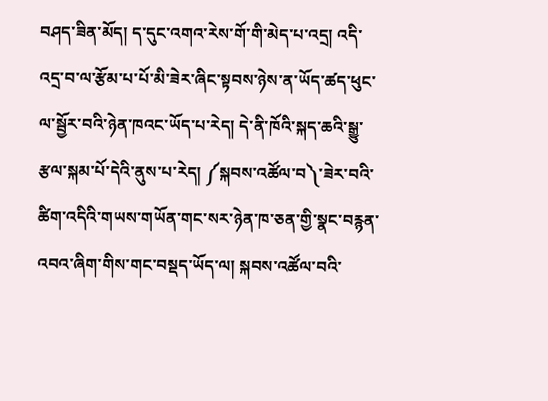བཤད་ཟིན་མོད། ད་དུང་འགའ་རེས་གོ་གི་མེད་པ་འདྲ། འདི་འདྲ་བ་ལ་རྩོམ་པ་པོ་མི་ཟེར་ཞིང་སྟབས་ཉེས་ན་ཡོད་ཚད་ཕུང་ལ་སྦྱོར་བའི་ཉེན་ཁའང་ཡོད་པ་རེད། དེ་ནི་ཁོའི་སྐད་ཆའི་སྒྱུ་རྩལ་སྐམ་པོ་དེའི་ནུས་པ་རེད། ༼སྐབས་འཚོལ་བ༽་ཟེར་བའི་ཚིག་འདིའི་གཡས་གཡོན་གང་སར་ཉེན་ཁ་ཅན་གྱི་སྣང་བརྙན་འབའ་ཞིག་གིས་གང་བསྡད་ཡོད་ལ། སྐབས་འཚོལ་བའི་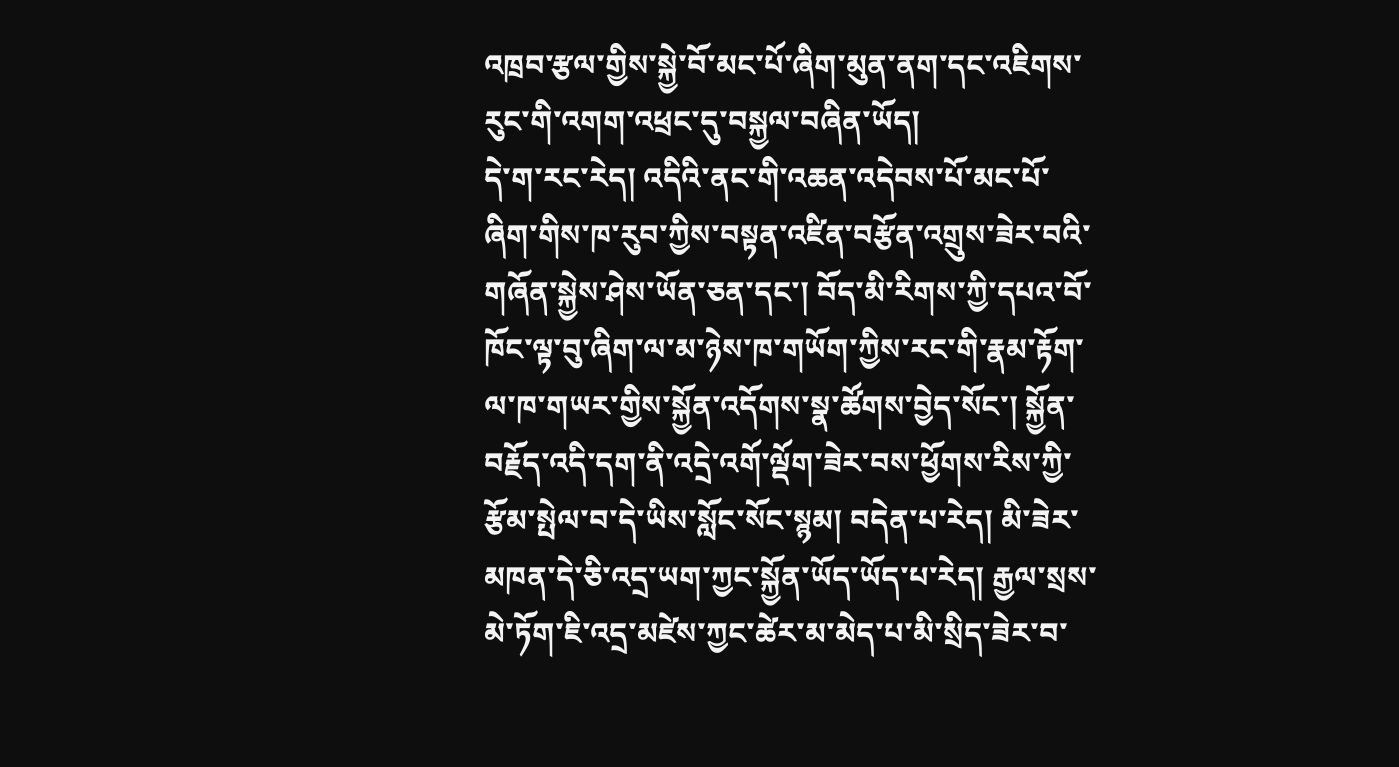འཁྲབ་རྩལ་གྱིས་སྐྱེ་བོ་མང་པོ་ཞིག་མུན་ནག་དང་འཇིགས་རུང་གི་འགག་འཕྲང་དུ་བསྐྱལ་བཞིན་ཡོད།
དེ་ག་རང་རེད། འདིའི་ནང་གི་འཆན་འདེབས་པོ་མང་པོ་ཞིག་གིས་ཁ་རུབ་ཀྱིས་བསྟན་འཛིན་བརྩོན་འགྲུས་ཟེར་བའི་གཞོན་སྐྱེས་ཤེས་ཡོན་ཅན་དང་། བོད་མི་རིགས་ཀྱི་དཔའ་བོ་ཁོང་ལྟ་བུ་ཞིག་ལ་མ་ཉེས་ཁ་གཡོག་ཀྱིས་རང་གི་རྣམ་རྟོག་ལ་ཁ་གཡར་གྱིས་སྐྱོན་འདོགས་སྣ་ཚོགས་བྱེད་སོང་། སྐྱོན་བརྗོད་འདི་དག་ནི་འདྲེ་འགོ་ལྡོག་ཟེར་བས་ཕྱོགས་རིས་ཀྱི་རྩོམ་སྤེལ་བ་དེ་ཡིས་སློང་སོང་སྙམ། བདེན་པ་རེད། མི་ཟེར་མཁན་དེ་ཅི་འདྲ་ཡག་ཀྱང་སྐྱོན་ཡོད་ཡོད་པ་རེད། རྒྱལ་སྲས་མེ་ཏོག་ཇི་འདྲ་མཛེས་ཀྱང་ཚེར་མ་མེད་པ་མི་སྲིད་ཟེར་བ་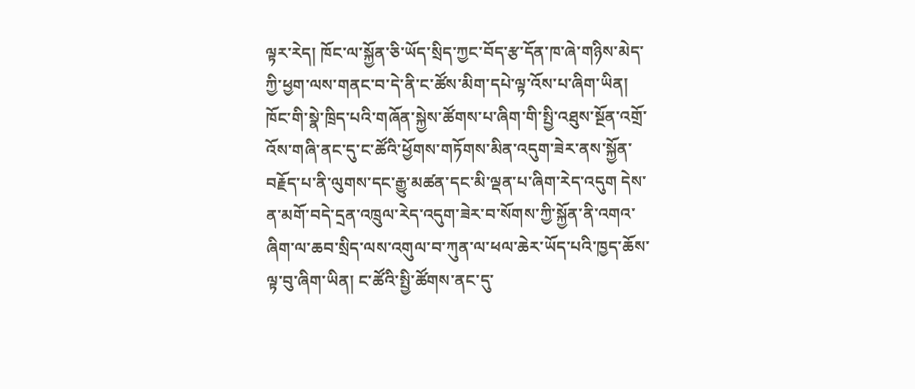ལྟར་རེད། ཁོང་ལ་སྐྱོན་ཅི་ཡོད་སྲིད་ཀྱང་བོད་རྩ་དོན་ཁ་ཞེ་གཉིས་མེད་ཀྱི་ཕྱག་ལས་གནང་བ་དེ་ནི་ང་ཚོས་མིག་དཔེ་ལྟ་འོས་པ་ཞིག་ཡིན། ཁོང་གི་སྣེ་ཁྲིད་པའི་གཞོན་སྐྱེས་ཚོགས་པ་ཞིག་གི་སྤྱི་འཐུས་སྔོན་འགྲོ་འོས་གཞི་ནང་དུ་ང་ཚོའི་ཕྱོགས་གཏོགས་མིན་འདུག་ཟེར་ནས་སྐྱོན་བརྗོད་པ་ནི་ལུགས་དང་རྒྱུ་མཚན་དང་མི་ལྡན་པ་ཞིག་རེད་འདུག དེས་ན་མགོ་བདེ་དྲན་འཁྲུལ་རེད་འདུག་ཟེར་བ་སོགས་ཀྱི་སྐྱོན་ནི་འགའ་ཞིག་ལ་ཆབ་སྲིད་ལས་འགུལ་བ་ཀུན་ལ་ཕལ་ཆེར་ཡོད་པའི་ཁྱད་ཆོས་ལྟ་བུ་ཞིག་ཡིན། ང་ཚོའི་སྤྱི་ཚོགས་ནང་དུ་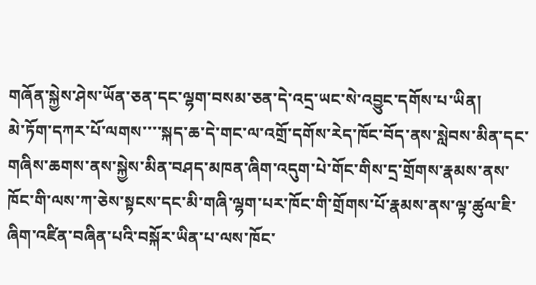གཞོན་སྐྱེས་ཤེས་ཡོན་ཅན་དང་ལྷག་བསམ་ཅན་དེ་འདྲ་ཡང་སེ་འབྱུང་དགོས་པ་ཡིན།
མེ་ཏོག་དཀར་པོ་ལགས་་་་སྐད་ཆ་དེ་གང་ལ་འགྲོ་དགོས་རེད་ཁོང་བོད་ནས་སླེབས་མིན་དང་གཞིས་ཆགས་ནས་སྐྱེས་མིན་བཤད་མཁན་ཞིག་འདུག་པེ་གོང་གིས་དྲ་གྲོགས་རྣམས་ནས་ཁོང་གི་ལས་ཀ་ཅེས་སྟངས་དང་མི་གཞི་ལྷག་པར་ཁོང་གི་གྲོགས་པོ་རྣམས་ནས་ལྟ་ཚུལ་ཇི་ཞིག་འཛིན་བཞིན་པའི་བསྐོར་ཡིན་པ་ལས་ཁོང་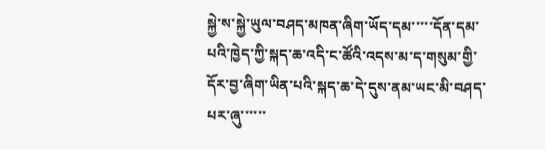སྐྱེ་ས་སྐྱེ་ཡུལ་བཤད་མཁན་ཞིག་ཡོད་དམ་་་་་དོན་དམ་པའི་ཁྱེད་ཀྱི་སྐད་ཆ་འདི་ང་ཚོའི་འདས་མ་ད་གསུམ་གྱི་དོར་བྱ་ཞིག་ཡིན་པའི་སྐད་ཆ་དེ་དུས་ནམ་ཡང་མི་བཤད་པར་ཞུ་་་་་་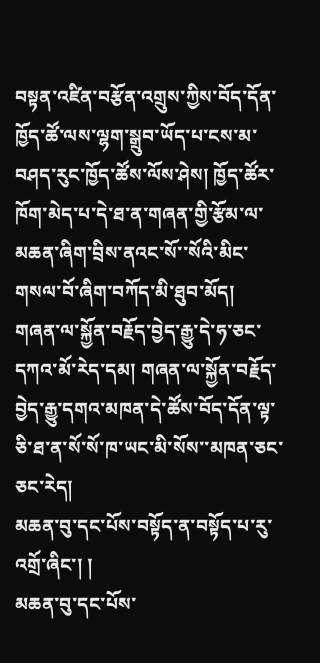བསྟན་འཛིན་བརྩོན་འགྲུས་ཀྱིས་བོད་དོན་ཁྱོད་ཚོ་ལས་ལྷག་སྒྲུབ་ཡོད་པ་ངས་མ་བཤད་རུང་ཁྱོད་ཚོས་ལོས་ཤེས། ཁྱོད་ཚོར་ཁོག་མེད་པ་དེ་ཐ་ན་གཞན་གྱི་རྩོམ་ལ་མཆན་ཞིག་བྲིས་ནའང་སོ་་སོའི་མིང་གསལ་བོ་ཞིག་བཀོད་མི་ཐུབ་མོད།
གཞན་ལ་སྐྱོན་བརྗོད་བྱེད་རྒྱུ་དེ་ཧ་ཅང་དཀའ་མོ་རེད་དམ། གཞན་ལ་སྐྱོན་བརྗོད་བྱེད་རྒྱུ་དགའ་མཁན་དེ་ཚོས་བོད་དོན་ལྟ་ཅི་ཐ་ན་སོ་སོ་ཁ་ཡང་མི་སོས་་མཁན་ཅང་ཅང་རེད།
མཆན་བུ་དང་པོས་བསྟོད་ན་བསྟོད་པ་རུ་འགྲོ་ཞིང་། །
མཆན་བུ་དང་པོས་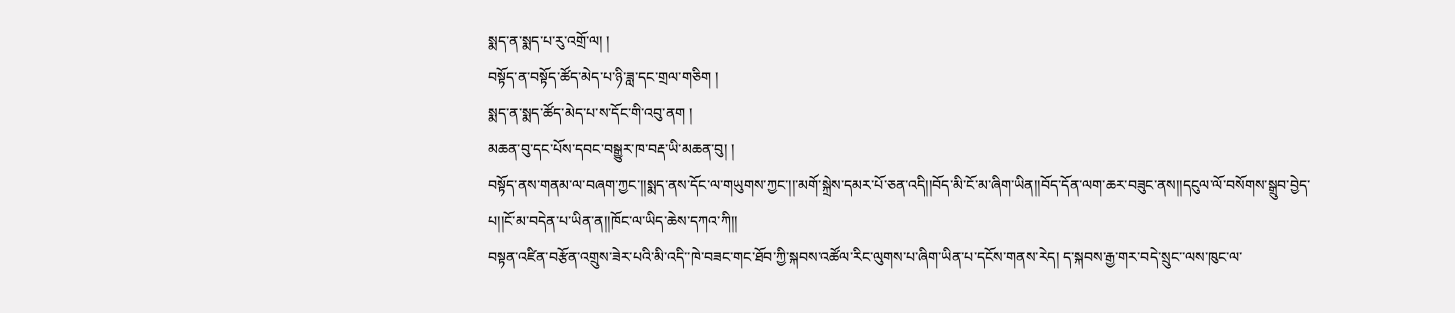སྨད་ན་སྨད་པ་རུ་འགྲོ་ལ། །
བསྟོད་ན་བསྟོད་ཚོད་མེད་པ་ཉི་ཟླ་དང་གྲལ་གཅིག །
སྨད་ན་སྨད་ཚོད་མེད་པ་ས་དོང་གི་འབུ་ནག །
མཆན་བུ་དང་པོས་དབང་བསྒྱུར་ཁ་བརྡ་ཡི་མཆན་བུ། །
བསྟོད་ནས་གནམ་ལ་བཞག་ཀྱང་།།སྨད་ནས་དོང་ལ་གཡུགས་ཀྱང་།།་མགོ་སྐྲེས་དམར་པོ་ཅན་འདི།།བོད་མི་ངོ་མ་ཞིག་ཡིན།།བོད་དོན་ལག་ཆར་བཟུང་ནས།།དངུལ་ལོ་བསོགས་སྒྲུབ་བྱེད་པ།།ངོ་མ་བདེན་པ་ཡིན་ན།།ཁོང་ལ་ཡིད་ཆེས་དཀའ་ཀི།།
བསྟན་འཛིན་བརྩོན་འགྲུས་ཟེར་པའི་མི་འདི་་ཁེ་བཟང་གང་ཐོབ་ཀྱི་སྐབས་འཚོལ་རིང་ལུགས་པ་ཞིག་ཡིན་པ་དངོས་གནས་རེད། ད་སྐབས་རྒྱ་གར་བདེ་སྲུང་་ལས་ཁུང་ལ་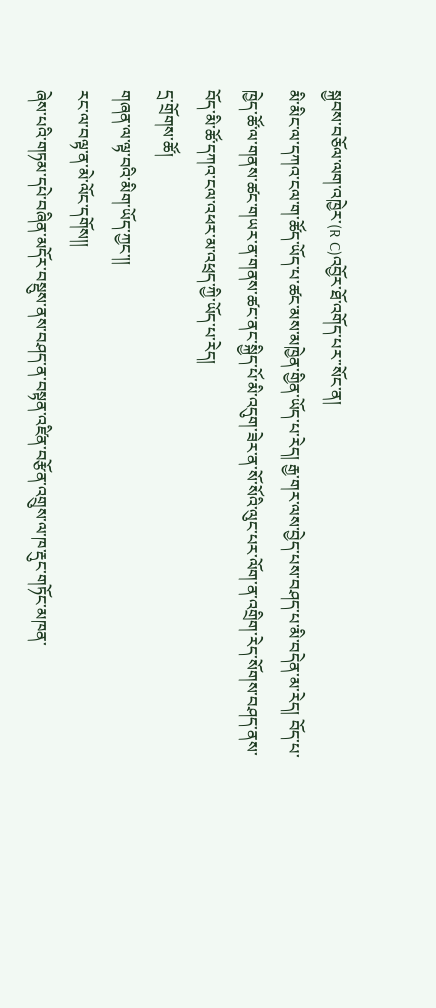སྐྱབས་བཅོལ་ལག་འཁྱེར་(R C)འབྱོར་ཐོ་འགོད་པར་་སོང་ན།
མི་མིང་ལ་དཀའ་ངལ་ག་ཚོད་ཡོད་པ་ཚང་མས་མཁྱེན་གྱིན་ཡོད་པ་རེད། རྒྱ་གར་ལས་བྱེད་པས་བཤད་པ་མི་བདེན་མ་རེད། བོད་པ་ཁྱེད་ཚོ་ལ་གནས་ཚང་གཡར་ན་གནས་ཚང་ནང་སྐྱིད་པོ་མི་འདུག་ཟེར་ན་སོ་སོའི་ལུང་པར་ལོག་ན་འགྲིག་རེད་སོགས་བཤད་ནས་བོད་མི་ཚོ་དཀའ་ངལ་འཕར་མ་འཕྲད་ཀྱི་ཡོད་པ་རེད།
དྲ་གྲོགས་ཚོ།
གཞན་ལ་ལྟ་བའི་མིག་ཡོད་ཀྱང་།།
རང་ལ་བལྟ་ན་མེ་ལོང་དགོས།།
ཞེས་པའི་གཏམ་དཔེ་བཞིན་མདོར་བསྡུས་ནས་བཤད་ན་བསྟན་འཛིན་བརྩོན་འགྲུས་ལ་ཁ་རྡུང་གཏོང་མཁན་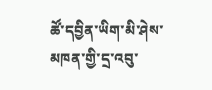ཚོ་དབྱིན་ཡིག་མི་ཤེས་མཁན་གྱི་དྲ་འབུ་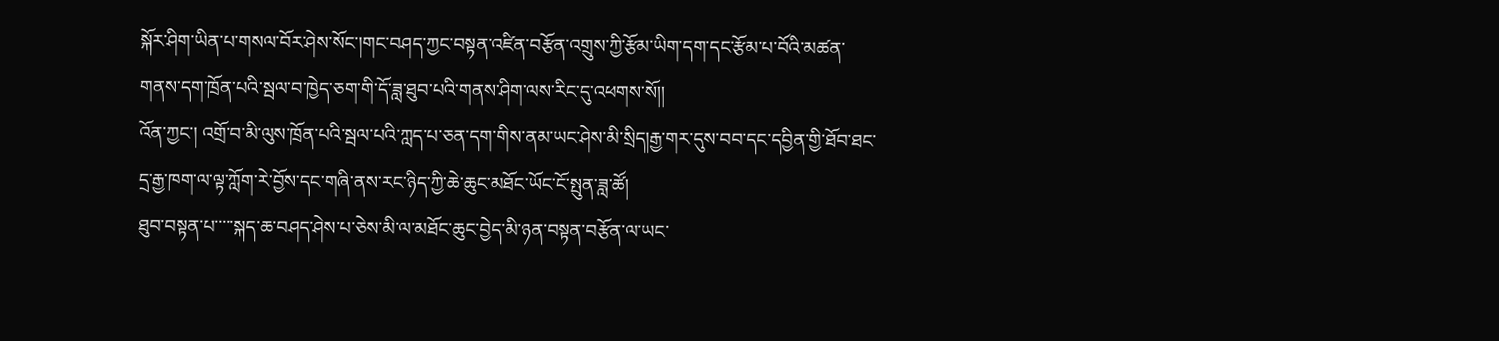སྐོར་ཤིག་ཡིན་པ་གསལ་བོར་ཤེས་སོང་།གང་བཤད་ཀྱང་བསྟན་འཛིན་བརྩོན་འགྲུས་ཀྱི་རྩོམ་ཡིག་དག་དང་རྩོམ་པ་བོའི་མཚན་གནས་དག་ཁྲོན་པའི་སྦལ་བ་ཁྱེད་ཅག་གི་དོ་ཟླ་ཐུབ་པའི་གནས་ཤིག་ལས་རིང་དུ་འཕགས་སོ།།
འོན་ཀྱང་། འགྲོ་བ་མི་ལུས་ཁྲོན་པའི་སྦལ་པའི་ཀླད་པ་ཅན་དག་གིས་ནམ་ཡང་ཤེས་མི་སྲིད།རྒྱ་གར་དུས་བབ་དང་དབྱིན་གྱི་ཐོབ་ཐང་དྲ་རྒྱ་ཁག་ལ་ལྟ་ཀློག་རེ་བྱོས་དང་གཞི་ནས་རང་ཉིད་ཀྱི་ཆེ་ཆུང་མཐོང་ཡོང་ངོ་སྤུན་ཟླ་ཚོ།
ཐུབ་བསྟན་པ་་་་་སྐད་ཆ་བཤད་ཤེས་པ་ཅེས་མི་ལ་མཐོང་ཆུང་བྱེད་མི་ཉན་བསྟན་བརྩོན་ལ་ཡང་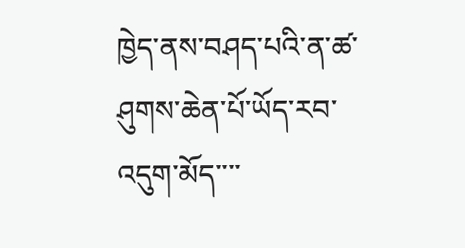ཁྱེད་ནས་བཤད་པའི་ན་ཚ་ཤུགས་ཆེན་པོ་ཡོད་རབ་འདུག་མོད་་་་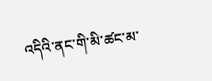འདིའི་ནང་གི་མི་ཚང་མ་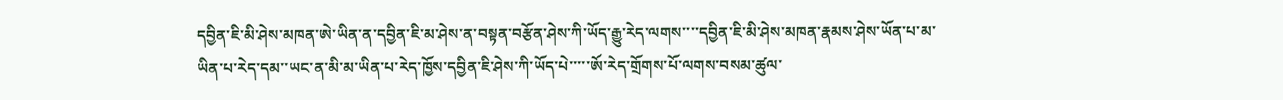དབྱིན་ཇི་མི་ཤེས་མཁན་ཨེ་ཡིན་ན་དབྱིན་ཇི་མ་ཤེས་ན་བསྟན་བརྩོན་ཤེས་ཀི་ཡོད་རྒྱུ་རེད་ལགས་་་་དབྱིན་ཇི་མི་ཤེས་མཁན་རྣམས་ཤེས་ཡོན་པ་མ་ཡིན་པ་རེད་དམ་་ཡང་ན་མི་མ་ཡིན་པ་རེད་ཁྱོས་དབྱིན་ཇི་ཤེས་ཀི་ཡོད་པེ་་་་་ཨོ་རེད་གྲོགས་པོ་ལགས་བསམ་ཚུལ་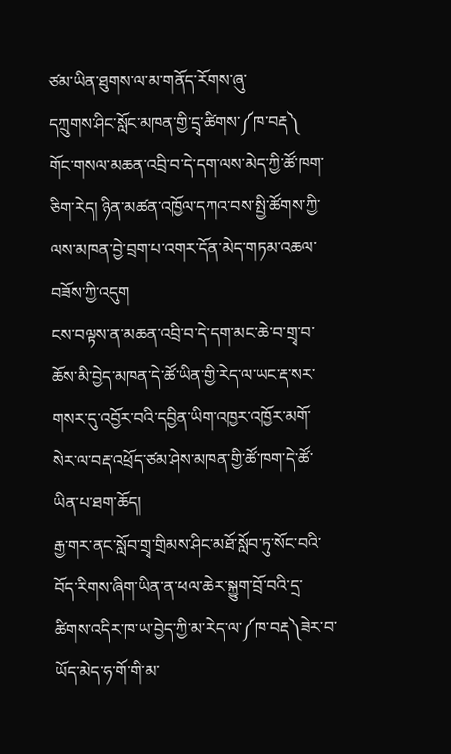ཙམ་ཡིན་ཐུགས་ལ་མ་གནོད་རོགས་ཞུ་
དཀྲུགས་ཤིང་སློང་མཁན་གྱི་དྲྭ་ཚིགས་༼ཁ་བརྡ༽
གོང་གསལ་མཆན་འབྲི་བ་དེ་དག་ལས་མེད་ཀྱི་ཚོ་ཁག་ཅིག་རེད། ཉིན་མཚན་འཁྱོལ་དཀའ་བས་སྤྱི་ཚོགས་ཀྱི་ལས་མཁན་བྱེ་བྲག་པ་འགར་དོན་མེད་གཏམ་འཆལ་བཟོས་ཀྱི་འདུག
ངས་བལྟས་ན་མཆན་འབྲི་བ་དེ་དག་མང་ཆེ་བ་གྲྭ་བ་ཆོས་མི་བྱེད་མཁན་དེ་ཚོ་ཡིན་གྱི་རེད་ལ་ཡང་རྡ་སར་གསར་དུ་འབྱོར་བའི་དབྱིན་ཡིག་འཁྱར་འཁྱོར་མགོ་སེར་ལ་བརྡ་འཕྲོད་ཙམ་ཤེས་མཁན་གྱི་ཚོ་ཁག་དེ་ཚོ་ཡིན་པ་ཐག་ཆོད།
རྒྱ་གར་ནང་སློབ་གྲྭ་གྲིམས་ཤིང་མཐོ་སློབ་ཏུ་སོང་བའི་བོད་རིགས་ཞིག་ཡིན་ན་ཕལ་ཆེར་སྐྱུག་བྲོ་བའི་དྲ་ཚིགས་འདིར་ཁ་ཡ་བྱེད་ཀྱི་མ་རེད་ལ་༼ཁ་བརྡ༽ཟེར་བ་ཡོད་མེད་ཧ་གོ་གི་མ་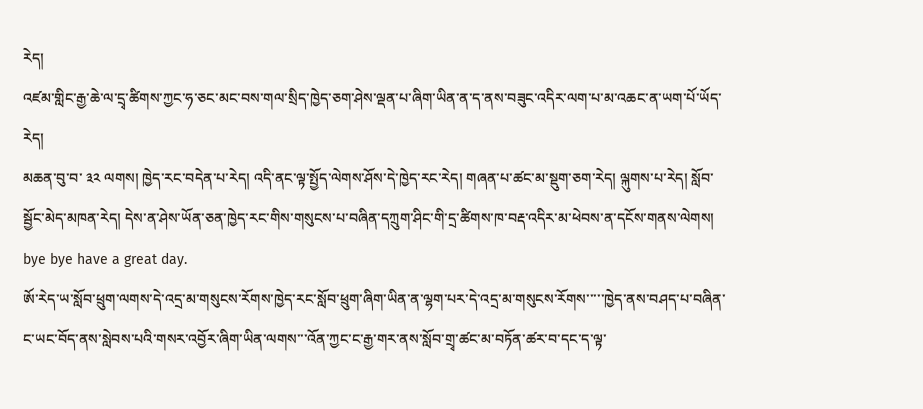རེད།
འཛམ་གླིང་རྒྱ་ཆེ་ལ་དྲྭ་ཚིགས་ཀྱང་ཧ་ཅང་མང་བས་གལ་སྲིད་ཁྱེད་ཅག་ཤེས་ལྡན་པ་ཞིག་ཡིན་ན་ད་ནས་བཟུང་འདིར་ལག་པ་མ་འཆང་ན་ཡག་པོ་ཡོད་རེད།
མཆན་བུ་བ་ ༣༢ ལགས། ཁྱེད་རང་བདེན་པ་རེད། འདི་ནང་ལྟ་སྤྱོད་ལེགས་ཤོས་དེ་ཁྱེད་རང་རེད། གཞན་པ་ཚང་མ་སྡུག་ཅག་རེད། ལྐུགས་པ་རེད། སློབ་སྦྱོང་མེད་མཁན་རེད། དེས་ན་ཤེས་ཡོན་ཅན་ཁྱེད་རང་གིས་གསུངས་པ་བཞིན་དཀྲུག་ཤིང་གི་དྲ་ཚིགས་ཁ་བརྡ་འདིར་མ་ཕེབས་ན་དངོས་གནས་ལེགས། bye bye have a great day.
ཨོ་རེད་ཡ་སློབ་ཕྲུག་ལགས་དེ་འདྲ་མ་གསུངས་རོགས་ཁྱེད་རང་སློབ་ཕྲུག་ཞིག་ཡིན་ན་ལྷག་པར་དེ་འདྲ་མ་གསུངས་རོགས་་་་་ཁྱེད་ནས་བཤད་པ་བཞིན་ང་ཡང་བོད་ནས་སླེབས་པའི་གསར་འབྱོར་ཞིག་ཡིན་ལགས་་་འོན་ཀྱང་ང་རྒྱ་གར་ནས་སློབ་གྲྭ་ཚང་མ་བཏོན་ཚར་བ་དང་ད་ལྟ་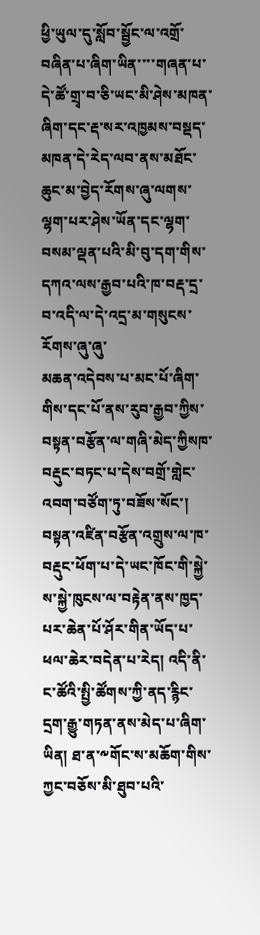ཕྱི་ཡུལ་དུ་སློབ་སྦྱོང་ལ་འགྲོ་བཞིན་པ་ཞིག་ཡིན་་་་གཞན་པ་དེ་ཚོ་གྲྭ་བ་ཅི་ཡང་མི་ཤེས་མཁན་ཞིག་དང་རྡ་སར་འཁྱམས་བསྡད་མཁན་དེ་རེད་ལབ་ནས་མཐོང་ཆུང་མ་བྱེད་རོགས་ཞུ་ལགས་ལྷག་པར་ཤེས་ཡོན་དང་ལྷག་བསམ་ལྡན་པའི་མི་བུ་དག་གིས་དཀའ་ལས་རྒྱབ་པའི་ཁ་བརྡ་དྲ་བ་འདི་ལ་དེ་འདྲ་མ་གསུངས་རོགས་ཞུ་ཞུ་
མཆན་འདེབས་པ་མང་པོ་ཞིག་གིས་དང་པོ་ནས་རུབ་རྒྱབ་ཀྱིས་བསྟན་བརྩོན་ལ་གཞི་མེད་ཀྱིསཁ་བརྡུང་བཏང་པ་དེས་བགྲོ་གླེང་འབག་བཙོག་ཏུ་བཟོས་སོང་། བསྟན་འཛིན་བརྩོན་འགྲུས་ལ་ཁ་བརྡུང་ཕོག་པ་དེ་ཡང་ཁོང་གི་སྐྱེ་ས་སྐྱེ་ཁུངས་ལ་བརྟེན་ནས་ཁྱད་པར་ཆེན་པོ་ཤོར་གིན་ཡོད་པ་ཕལ་ཆེར་བདེན་པ་རེད། འདི་ནི་ང་ཚོའི་སྤྱི་ཚོགས་ཀྱི་ནད་རྙིང་དྲག་རྒྱུ་གཏན་ནས་མེད་པ་ཞིག་ཡིན། ཐ་ན་༸གོང་ས་མཆོག་གིས་ཀྱང་བཅོས་མི་ཐུབ་པའི་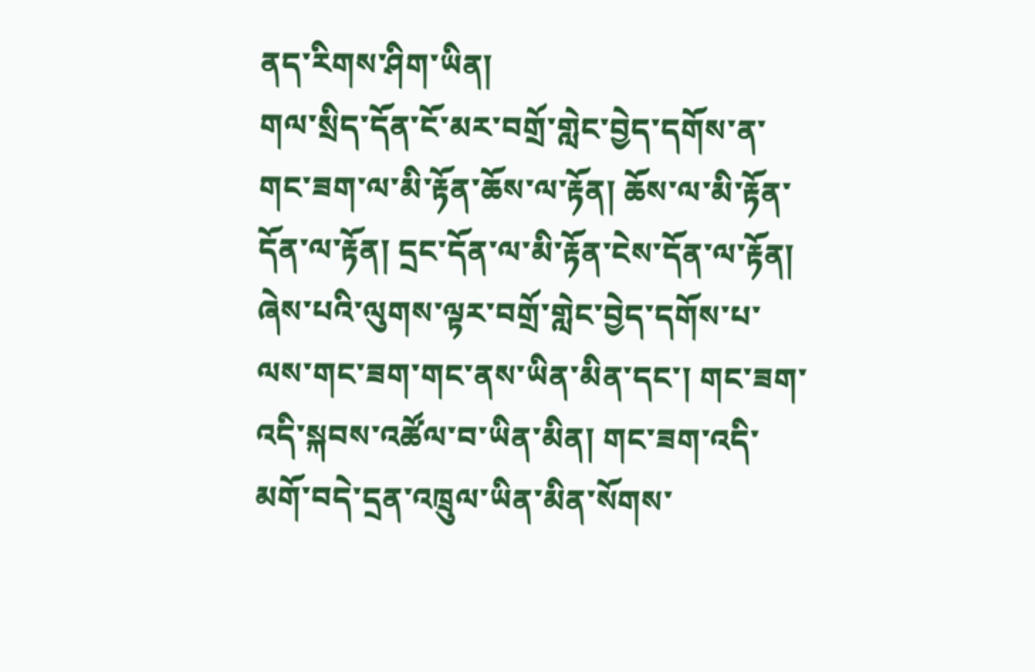ནད་རིགས་ཤིག་ཡིན།
གལ་སྲིད་དོན་ངོ་མར་བགྲོ་གླེང་བྱེད་དགོས་ན་གང་ཟག་ལ་མི་རྟོན་ཆོས་ལ་རྟོན། ཆོས་ལ་མི་རྟོན་དོན་ལ་རྟོན། དྲང་དོན་ལ་མི་རྟོན་ངེས་དོན་ལ་རྟོན། ཞེས་པའི་ལུགས་ལྟར་བགྲོ་གླེང་བྱེད་དགོས་པ་ལས་གང་ཟག་གང་ནས་ཡིན་མིན་དང་། གང་ཟག་འདི་སྐབས་འཚོལ་བ་ཡིན་མིན། གང་ཟག་འདི་མགོ་བདེ་དྲན་འཁྲུལ་ཡིན་མིན་སོགས་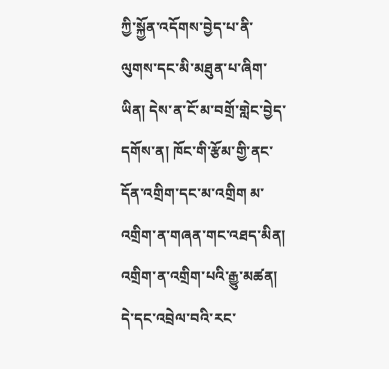ཀྱི་སྐྱོན་འདོགས་བྱེད་པ་ནི་ལུགས་དང་མི་མཐུན་པ་ཞིག་ཡིན། དེས་ན་ངོ་མ་བགྲོ་གླེང་བྱེད་དགོས་ན། ཁོང་གི་རྩོམ་གྱི་ནང་དོན་འགྲིག་དང་མ་འགྲིག མ་འགྲིག་ན་གཞན་གང་འཐད་མིན། འགྲིག་ན་འགྲིག་པའི་རྒྱུ་མཚན། དེ་དང་འབྲེལ་བའི་རང་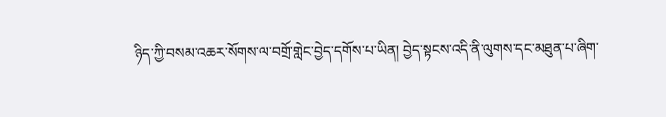ཉིད་ཀྱི་བསམ་འཆར་སོགས་ལ་བགྲོ་གླེང་བྱེད་དགོས་པ་ཡིན། བྱེད་སྟངས་འདི་ནི་ལུགས་དང་མཐུན་པ་ཞིག་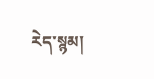རེད་སྙམ།